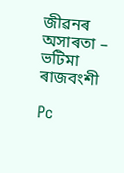জীৱনৰ অসাৰতা – ভটিমা ৰাজবংশী

Pc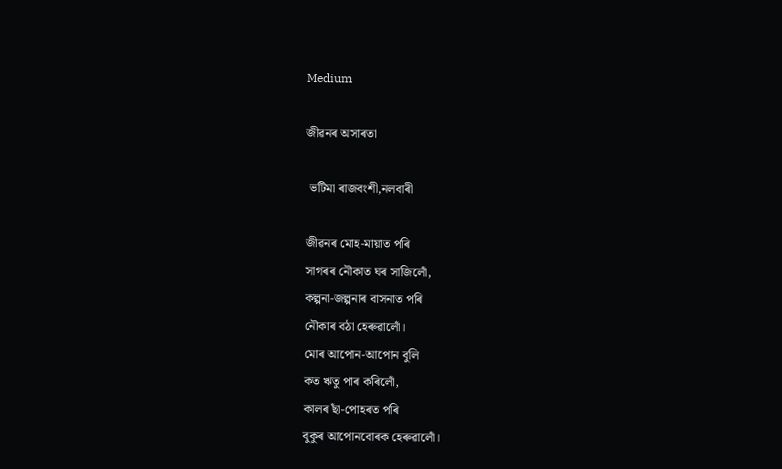Medium

জীৱনৰ অসাৰতা

 ভটিমা ৰাজবংশী,নলবাৰী

জীৱনৰ মোহ-মায়াত পৰি
সাগৰৰ নৌকাত ঘৰ সাজিলোঁ,
কল্পনা-জল্পনাৰ বাসনাত পৰি
নৌকাৰ বঠা হেৰুৱালোঁ।
মোৰ আপোন-আপোন বুলি
কত ঋতু পাৰ কৰিলোঁ,
কালৰ ছাঁ-পোহৰত পৰি
বুকুৰ আপোনবোৰক হেৰুৱালোঁ।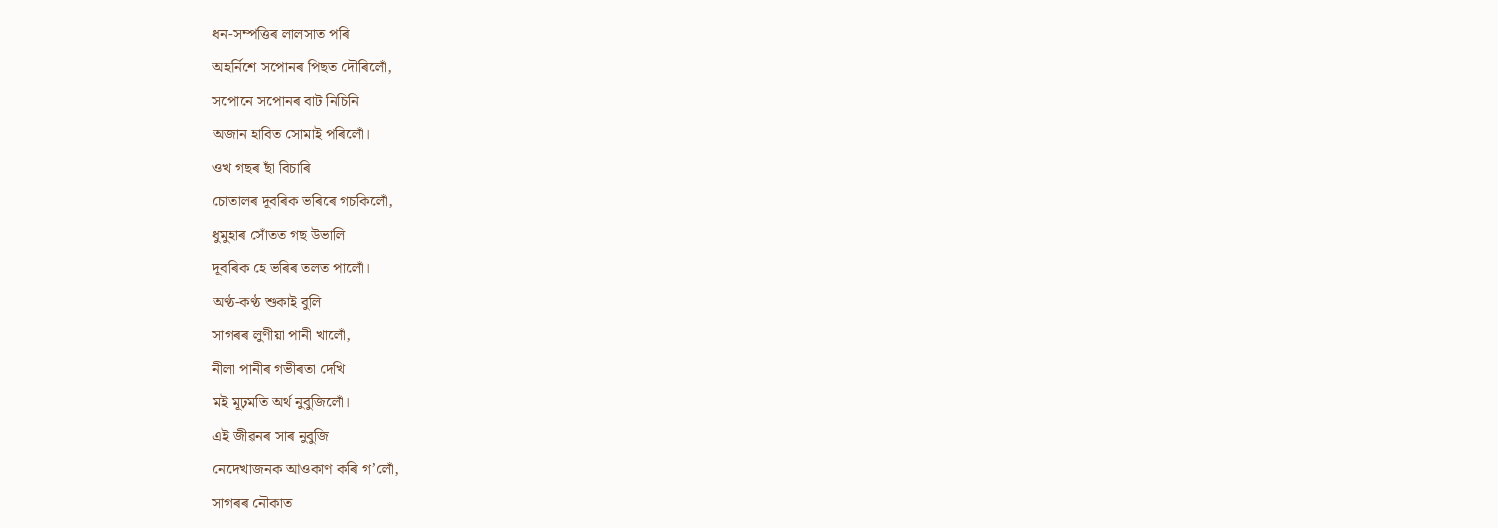ধন-সম্পত্তিৰ লালসাত পৰি
অহৰ্নিশে সপোনৰ পিছত দৌৰিলোঁ,
সপোনে সপোনৰ বাট নিচিনি
অজান হাবিত সোমাই পৰিলোঁ।
ওখ গছৰ ছাঁ বিচাৰি
চোতালৰ দূবৰিক ভৰিৰে গচকিলোঁ,
ধুমুহাৰ সোঁতত গছ উভালি
দূবৰিক হে ভৰিৰ তলত পালোঁ।
অণ্ঠ-কণ্ঠ শুকাই বুলি
সাগৰৰ লুণীয়া পানী খালোঁ,
নীলা পানীৰ গভীৰতা দেখি
মই মূঢ়মতি অৰ্থ নুবুজিলোঁ।
এই জীৱনৰ সাৰ নুবুজি
নেদেখাজনক আওকাণ কৰি গ’লোঁ,
সাগৰৰ নৌকাত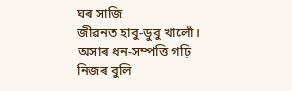ঘৰ সাজি
জীৱনত হাবু-ডুবু খালোঁ।
অসাৰ ধন-সম্পত্তি গঢ়ি
নিজৰ বুলি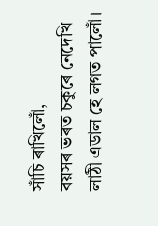সাঁচি ৰাখিলোঁ,
বয়সৰ ভৰত চকুৰে নেদেখি
লাঠী এডাল হে লগত পালোঁ।